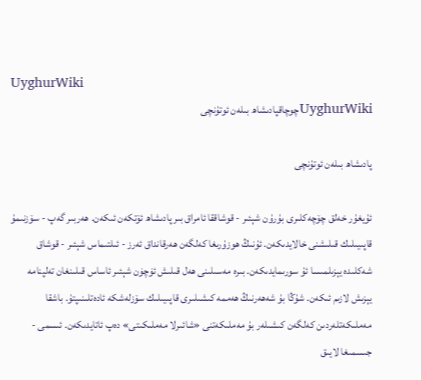UyghurWiki
UyghurWikiچوچاقپادىشاھ بىلەن ئوتۇنچى

پادىشاھ بىلەن ئوتۇنچى

ئۇيغۇر خەلق چۆچەكلىرى بۇرۇن شېئىر - قوشاققا ئامراق بىر پادىشاھ ئۆتكەن ئىكەن. ھەربىر گەپ - سۆزنىمۇ قاپىيىلىك قىلىشنى خالايدىكەن. ئۇنىڭ ھوزۇرىغا كەلگەن ھەرقانداق ئەرز - ئىلتىماس شېئىر - قوشاق شەكلىدە يېزىلمىسا ئۇ سورىمايدىكەن. بىرە مەسىلىنى ھەل قىلىش ئۈچۈن شېئىر ئاساس قىلىنغان تەلپنامە يېزىش لازىم ئىكەن. شۇڭا بۇ شەھەرنىڭ ھەممە كىشىلىرى قاپىيىلىك سۆزلەشكە ئادەتلىنىپتۇ. باشقا مەملىكەتلەردىن كەلگەن كىشىلەر بۇ مەملىكەتنى «شائىرلا مەملىكىتى» دەپ ئاتايدىكەن. ئىسمى - جىسمىغا لايىق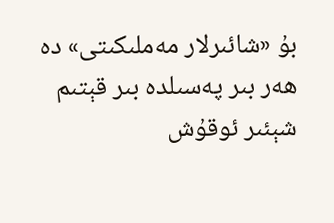بۇ «شائىرلار مەملىكىتى» دە ھەر بىر پەسىلدە بىر قېتىم شېئىر ئوقۇش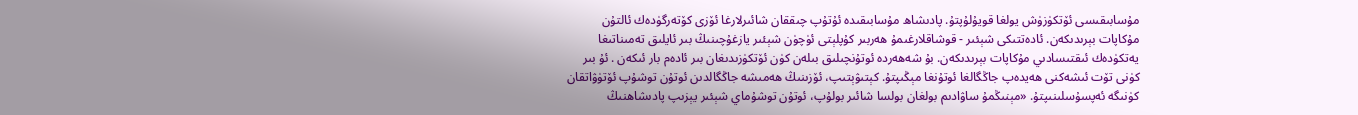مۇسابىقىسى ئۆتكۈزۈش يولغا قويۇلۇپتۇ. پادىشاھ مۇسابىقىدە ئۇتۇپ چىققان شائىرلارغا ئۆزى كۆتەرگۈدەك ئالتۇن مۇكاپات بېرىدىكەن. ئادەتتىكى شېئىر - قوشاقلارغىمۇ ھەربىر كۇپلېتى ئۈچۈن شېئىر يازغۇچىنىڭ بىر ئايلىق تەمىناتىغا يەتكۈدەك ئىقتىسادىي مۇكاپات بېرىدىكەن. بۇ شەھەردە ئوتۇنچىلىق بىلەن كۈن ئۆتكۈزىدىغان بىر ئادەم بار ئىكەن . ئۇ بىر كۈنى تۆت ئىشەكنى ھەيدەپ جاڭگالغا ئوتۇنغا مېڭىپتۇ. كېتىۋېتىپ، ئۆزىنىڭ ھەمىشە جاڭگالدىن ئوتۇن توشۇپ ئۆتۈۋاتقان كۈنىگە ئەپسۇسلىنىپتۇ. «مېنىڭمۇ ساۋادىم بولغان بولسا شائىر بولۇپ، ئوتۇن توشۇماي شېئىر يېزىپ پادىشاھنىڭ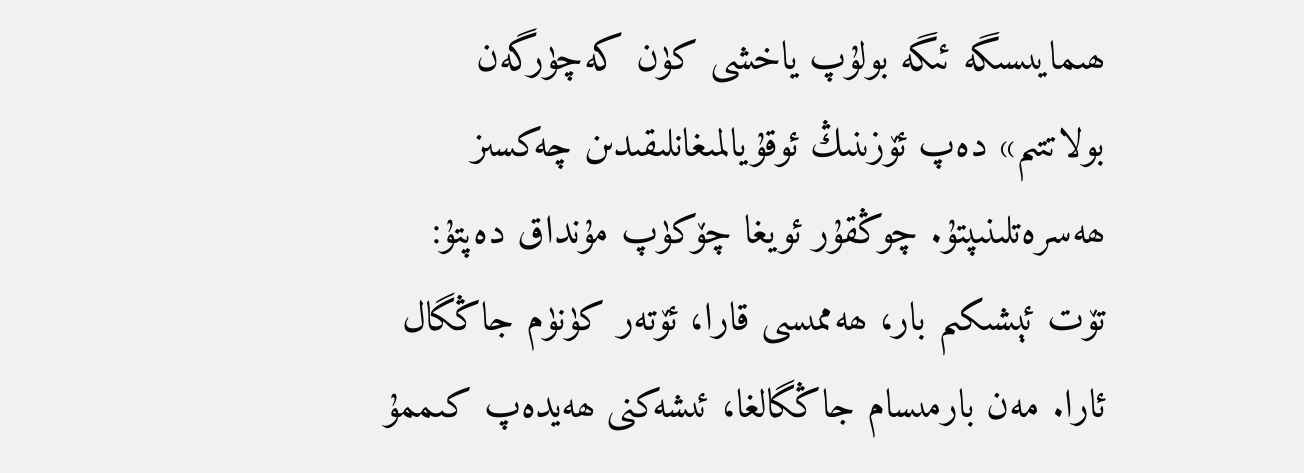ھىمايىسىگە ئىگە بولۇپ ياخشى كۈن كەچۈرگەن بولاتتىم» دەپ ئۆزىنىڭ ئوقۇيالمىغانلىقىدىن چەكسىز ھەسرەتلىنىپتۇ. چوڭقۇر ئويغا چۆكۈپ مۇنداق دەپتۇ: تۆت ئېشىكىم بار، ھەممىسى قارا، ئۆتەر كۈنۈم جاڭگال ئارا. مەن بارمىسام جاڭگالغا، ئىشەكنى ھەيدەپ كىممۇ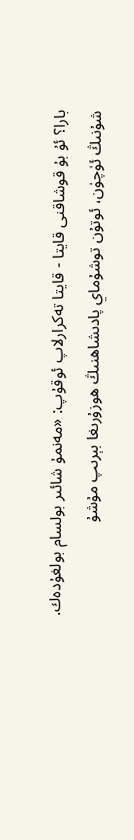بارا؟ ئۇ بۇ قوشاقنى قايتا - قايتا تەكرارلاپ ئوقۇپ: «مەنمۇ شائىر بولسام بولغۇدەك. شۇنىڭ ئۈچۈن، ئوتۇن توشۇماي پادىشاھنىڭ ھوزۇرىغا بېرىپ مۇشۇ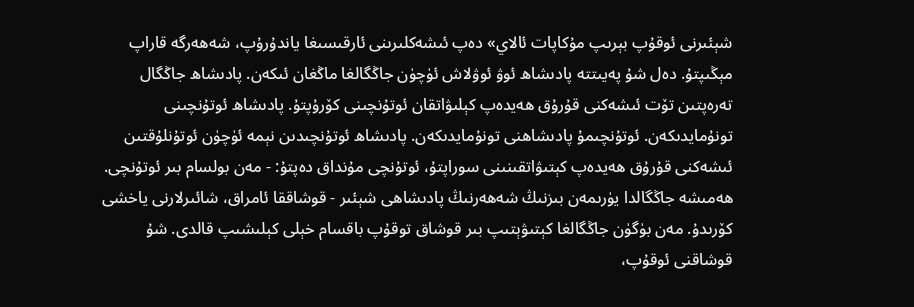شېئىرنى ئوقۇپ بېرىپ مۇكاپات ئالاي» دەپ ئىشەكلىرىنى ئارقىسىغا ياندۇرۇپ، شەھەرگە قاراپ مېڭىپتۇ. دەل شۇ پەيىتتە پادىشاھ ئوۋ ئوۋلاش ئۈچۈن جاڭگالغا ماڭغان ئىكەن. پادىشاھ جاڭگال تەرەپتىن تۆت ئىشەكنى قۇرۇق ھەيدەپ كېلىۋاتقان ئوتۇنچىنى كۆرۇپتۇ. پادىشاھ ئوتۇنچىنى تونۇمايدىكەن. ئوتۇنچىمۇ پادىشاھنى تونۇمايدىكەن. پادىشاھ ئوتۇنچىدىن نېمە ئۈچۈن ئوتۇنلۇقتىن ئىشەكنى قۇرۇق ھەيدەپ كېتىۋاتقىنىنى سوراپتۇ، ئوتۇنچى مۇنداق دەپتۇ: - مەن بولسام بىر ئوتۇنچى. ھەمىشە جاڭگالدا يۈرىمەن بىزنىڭ شەھەرنىڭ پادىشاھى شېئىر - قوشاققا ئامراق، شائىرلارنى ياخشى كۆرىدۇ. مەن بۈگۈن جاڭگالغا كېتىۋېتىپ بىر قوشاق توقۇپ باقسام خېلى كېلىشىپ قالدى. شۇ قوشاقنى ئوقۇپ،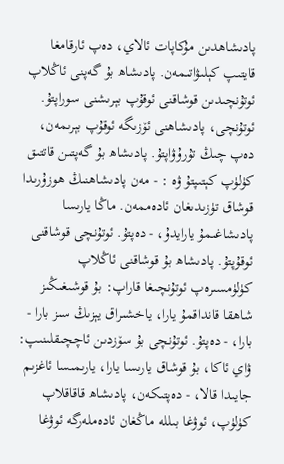پادىشاھدىن مۇكاپات ئالاي، دەپ ئارقامغا قايتىپ كېلىۋاتىمەن. پادىشاھ بۇ گەپنى ئاڭلاپ ئوتۇنچىدىن قوشاقنى ئوقۇپ بېرىشنى سوراپتۇ. ئوتۇنچى، پادىشاھنى ئۆزىگە ئوقۇپ بېرىمەن، دەپ چىڭ تۇرۇۋاپتۇ. پادىشاھ بۇ گەپتىن قاتتىق كۈلۈپ كېتىپتۇ ۋە : - مەن پادىشاھنىڭ ھوزۇرىدا قوشاق تۈزىدىغان ئادەممەن. ماڭا يارىسا پادىشاغىمۇ يارايدۇ، - دەپتۇ. ئوتۇنچى قوشاقنى ئوقۇپتۇ. پادىشاھ بۇ قوشاقنى ئاڭلاپ كۈلۈمسىرەپ ئوتۇنچىغا قاراپ: بۇ قوشىغىڭىز شاھقا قانداقمۇ يارا، ياخشىراق يېزىڭ سىز بارا - بارا، - دەپتۇ. ئوتۇنچى بۇ سۆزدىن ئاچچىقلىنىپ: ۋاي ئاكا، بۇ قوشاق يارىسا يارا، يارىمىسا ئاغزىم جايىدا قالا، - دەپتىكەن، پادىشاھ قاقاقلاپ كۈلۈپ، ئوۋغا بىللە ماڭغان ئادەملەرگە ئوۋغا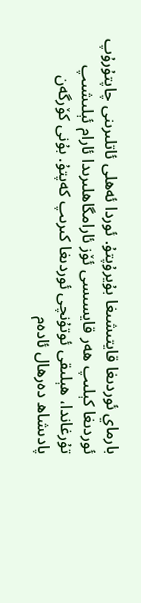بارماي ئوردىغا قايتىشىغا بۇيرۇپتۇ. ئوردا ئەھلى ئاتلىرىنى چاپتۇرۇپ ئوردىغا كېلىپ ھەر قايسىسى ئۆز ئارامگاھلىرىدا ئارام ئېلىشىپ تۇرغاندا، ھېلىقى ئوتۇنچى ئوردىغا كىرىپ كەپتۇ. بۇنى كۆرگەن پادىشاھ دەرھال ئادەم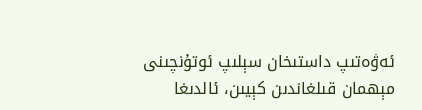ئەۋەتىپ داستىخان سېلىپ ئوتۇنچىنى مېھمان قىلغاندىن كېيىن، ئالدىغا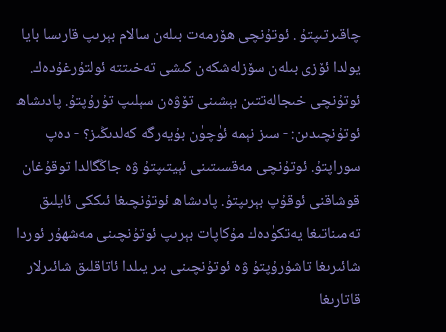چاقىرتىپتۇ . ئوتۇنچى ھۆرمەت بىلەن سالام بېرىپ قارىسا بايا يولدا ئۆزى بىلەن سۆزلەشكەن كىشى تەخىتتە ئولتۇرغۇدەك. ئوتۇنچى خىجالەتتىن بېشىنى تۆۋەن سېلىپ تۇرۇپتۇ. پادىشاھ ئوتۇنچىدىن: - سىز نېمە ئۈچۈن بۇيەرگە كەلدىڭىز؟ - دەپ سوراپتۇ. ئوتۇنچى مەقسىتىنى ئېيتىپتۇ ۋە جاڭگالدا توقۇغان قوشاقنى ئوقۇپ بېرىپتۇ. پادىشاھ ئوتۇنچىغا ئىككى ئايلىق تەمىناتىغا يەتكۈدەك مۇكاپات بېرىپ ئوتۇنچىنى مەشھۇر ئوردا شائىرىغا تاشۇرۇپتۇ ۋە ئوتۇنچىنى بىر يىلدا ئاتاقلىق شائىرلار قاتارىغا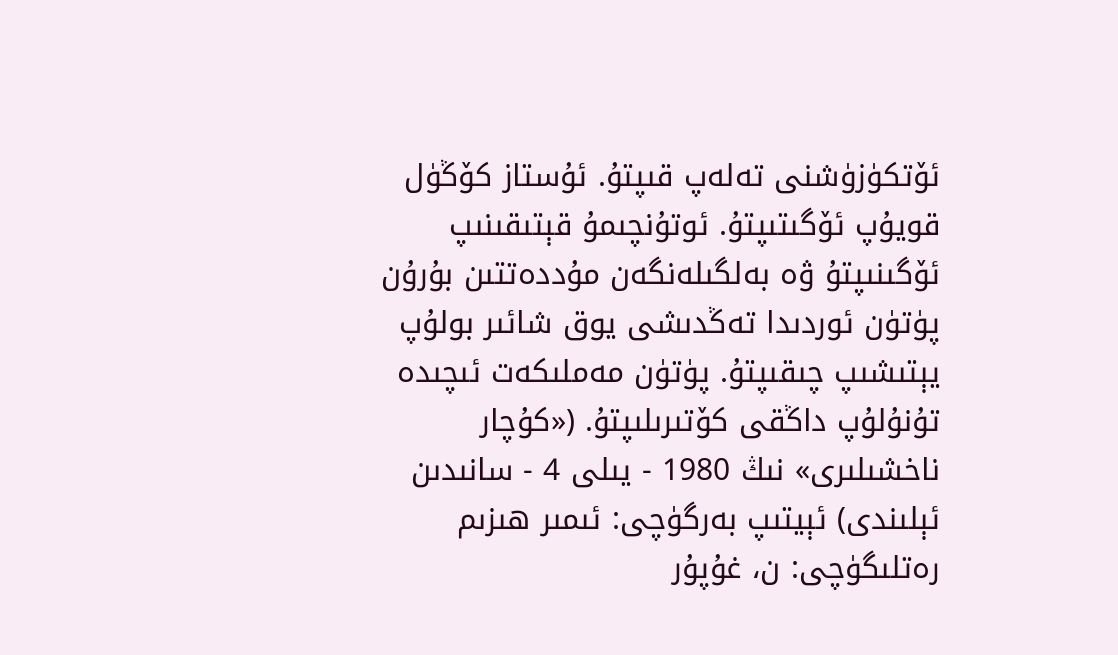ئۆتكۈزۈشنى تەلەپ قىپتۇ. ئۇستاز كۆڭۈل قويۇپ ئۆگىتىپتۇ. ئوتۇنچىمۇ قېتىقىنىپ ئۆگىنىپتۇ ۋە بەلگىلەنگەن مۇددەتتىن بۇرۇن پۈتۈن ئوردىدا تەڭدىشى يوق شائىر بولۇپ يېتىشىپ چىقىپتۇ. پۈتۈن مەملىكەت ئىچىدە تۇنۇلۇپ داڭقى كۆتىرىلىپتۇ. («كۇچار ناخشىلىرى» نىڭ 1980 - يىلى 4 - سانىدىن ئېلىندى) ئېيتىپ بەرگۈچى: ئىمىر ھىزىم رەتلىگۈچى: ن، غۇپۇر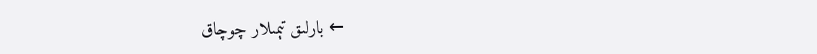← بارلىق تېمىلار چوچاق